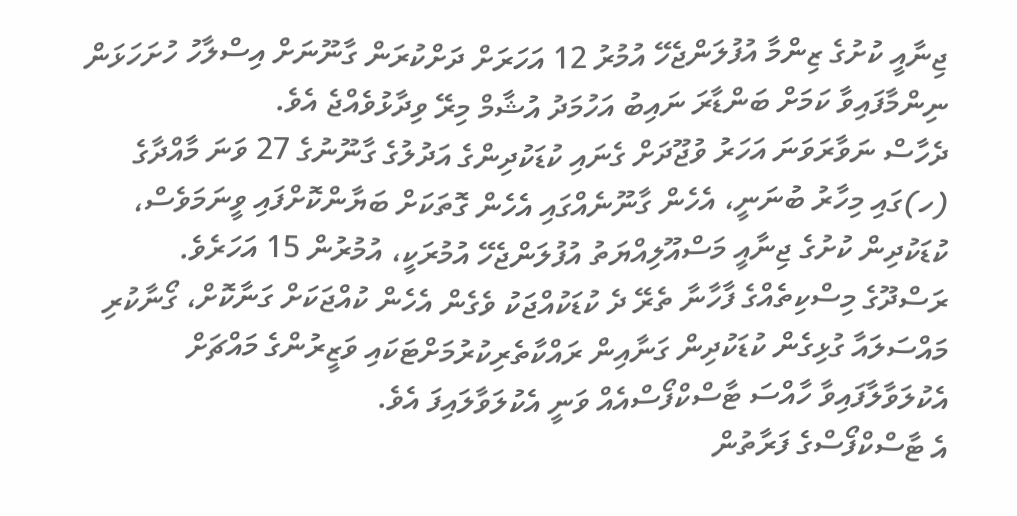ޖިނާއީ ކުށުގެ ޒިންމާ އުފުލަންޖެހޭ އުމުރު 12 އަހަރަށް ދަށްކުރަން ގާނޫނަށް އިސްލާހު ހުށަހަޅަން ނިންމާފައިވާ ކަމަށް ބަންޑާރަ ނައިބު އަހުމަދު އުޝާމް މިރޭ ވިދާޅުވެއްޖެ އެވެ.
ދެހާސް ނަވާރަވަނަ އަހަރު ވުޖޫދަށް ގެނައި ކުޑަކުދިންގެ އަދުލުގެ ގާނޫނުގެ 27 ވަނަ މާއްދާގެ (ހ)ގައި މިހާރު ބުނަނީ، އެހެން ގާނޫނެއްގައި އެހެން ގޮތަކަށް ބަޔާންކޮށްފައި ވީނަމަވެސް، ކުޑަކުދިން ކުށުގެ ޖިނާއީ މަސްއޫލިއްޔަތު އުފުލަންޖެހޭ އުމުރަކީ، އުމުރުން 15 އަހަރެވެ.
ރަސްދޫގެ މިސްކިތެއްގެ ފާހާނާ ތެރޭ ދެ ކުޑަކުއްޖަކު ވެގެން އެހެން ކުއްޖަކަށް ގަނާކޮށް، ގޯނާކުރި މައްސަލައާ ގުޅިގެން ކުޑަކުދިން ގަނާއިން ރައްކާތެރިކުރުމަށްޓަކައި ވަޒީރުންގެ މައްޗަށް އެކުލަވާލާފައިވާ ހާއްސަ ޓާސްކްފޯސްއެއް ވަނީ އެކުލަވާލައިފަ އެވެ.
އެ ޓާސްކްފޯސްގެ ފަރާތުން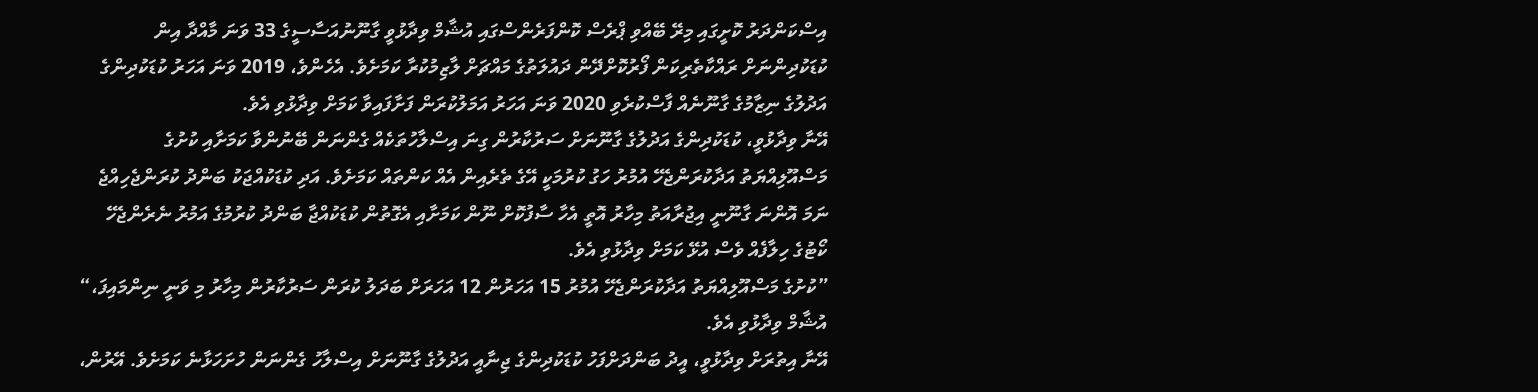އިސްކަންދަރު ކޮށީގައި މިރޭ ބޭއްވި ޕްރެސް ކޮންފަރެންސްގައި އުޝާމް ވިދާޅުވީ ގާނޫނުއަސާސީގެ 33 ވަނަ މާއްދާ އިން ކުޑަކުދިންނަށް ރައްކާތެރިކަން ފޯރުކޮށްދޭން ދައުލަތުގެ މައްޗަށް ލާޒިމުކުރާ ކަމަށެވެ. އެހެންވެ، 2019 ވަނަ އަހަރު ކުޑަކުދިންގެ އަދުލުގެ ނިޒާމުގެ ގާނޫނެއް ފާސްކުރެވި 2020 ވަނަ އަހަރު އަމަލުކުރަން ފަށާފައިވާ ކަމަށް ވިދާޅުވި އެވެ.
އޭނާ ވިދާޅުވީ، ކުޑަކުދިންގެ އަދުލުގެ ގާނޫނަށް ސަރުކާރުން ގިނަ އިސްލާހުތަކެއް ގެންނަން ބޭނުންވާ ކަމަށާއި ކުށުގެ މަސްއޫލިއްޔަތު އަދާކުރަންޖެހޭ އުމުރު ހަގު ކުރުމަކީ އޭގެ ތެރެއިން އެއް ކަންތައް ކަމަށެވެ. އަދި ކުޑަކުއްޖަކު ބަންދު ކުރަންޖެހިއްޖެ ނަމަ އޮންނަ ގާނޫނީ އިޖުރާއަތު މިހާރު އޮތީ އެހާ ސާފުކޮށް ނޫން ކަމަށާއި އެގޮތުން ކުޑަކުއްޖާ ބަންދު ކުރުމުގެ އަމުރު ނެރެންޖެހޭ ކޯޓުގެ ހިލާފެއް ވެސް އުޅޭ ކަމަށް ވިދާޅުވި އެވެ.
”ކުށުގެ މަސްއޫލިއްޔަތު އަދާކުރަންޖެހޭ އުމުރު 15 އަހަރުން 12 އަހަރަށް ބަދަލު ކުރަން ސަރުކާރުން މިހާރު މި ވަނީ ނިންމައިފަ،“ އުޝާމް ވިދާޅުވި އެވެ.
އޭނާ އިތުރަށް ވިދާޅުވީ، އީދު ބަންދަށްފަހު ކުޑަކުދިންގެ ޖިނާއީ އަދުލުގެ ގާނޫނަށް އިސްލާހު ގެންނަން ހުށަހަޅާނެ ކަމަށެވެ. އޭރުން،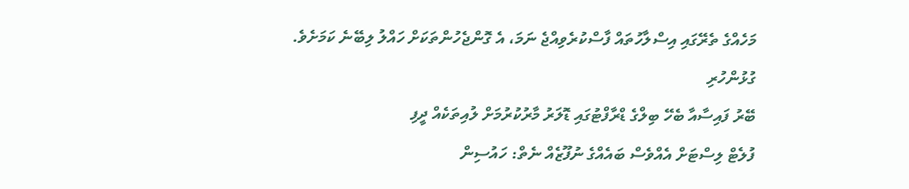މަހެއްގެ ތެރޭގައި އިސްލާހުތައް ފާސްކުރެވިއްޖެ ނަމަ، އެ ގޮންޖެހުންތަކަށް ހައްލު ލިބޭނެ ކަމަށެވެ.
ގުޅުންހުރި
ބޭރު ފައިސާއާ ބެހޭ ބިލްގެ ޑްރާފްޓުގައި ޑޮލަރު މާރުކުރުމަށް ލުއިތަކެއް ދީފި
ފުލެޓް ލިސްޓަށް އެއްވެސް ބައެއްގެ ނުފޫޒެއް ނެތް: ހައުސިން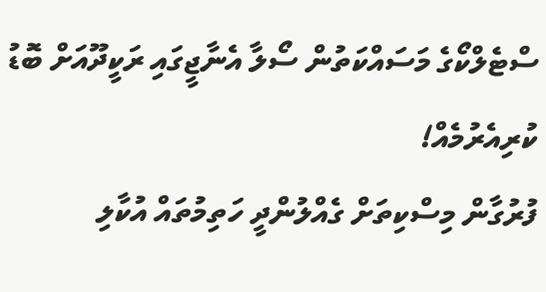ސްޓެލްކޯގެ މަސައްކަތުން ސޯލާ އެނާޖީގައި ރަކީދޫއަށް ބޮޑު ކުރިއެރުމެއް!
ފުރުގާން މިސްކިތަށް ގެއްލުންދީ ހަތިމުތައް އުކާލި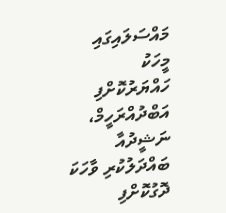މައްސަލައިގައި މީހަކު ހައްޔަރުކޮށްފި
އަބްދުއްރަހީމް، ނަޝީދުއާ ބައްދަލުކުރި ވާހަކަ ދޮގުކޮށްފި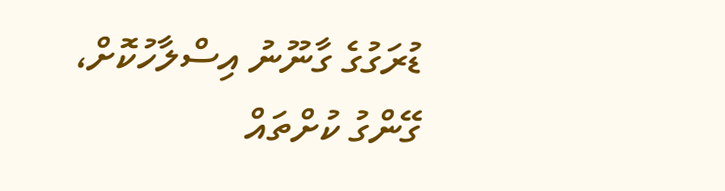ޑުރަގުގެ ގާނޫނު އިސްލާހުކޮށް، ގޭންގު ކުށްތައް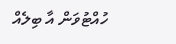ހުއްޓުވަން އާ ބިލެއް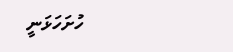ހުށަހަޅަނީ